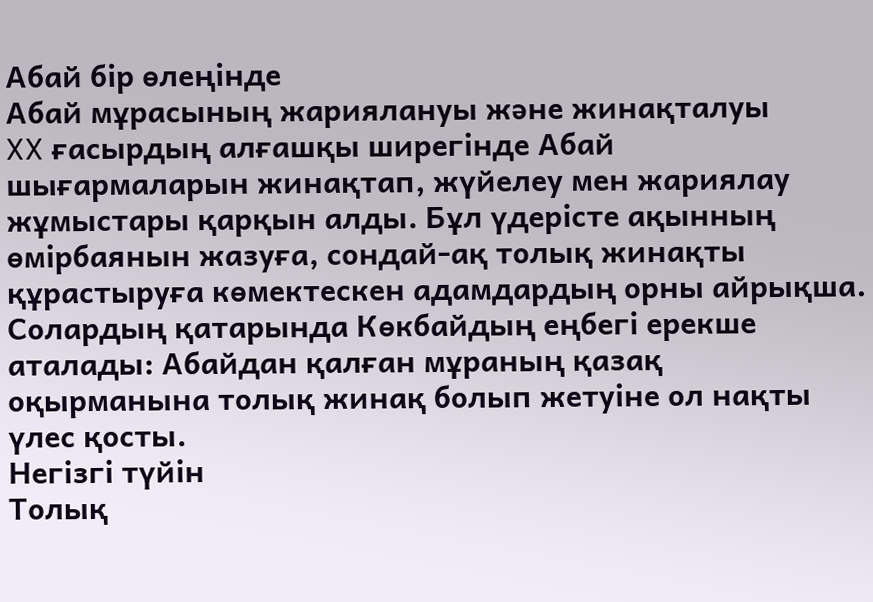Абай бір өлеңінде
Абай мұрасының жариялануы және жинақталуы
XX ғасырдың алғашқы ширегінде Абай шығармаларын жинақтап, жүйелеу мен жариялау жұмыстары қарқын алды. Бұл үдерісте ақынның өмірбаянын жазуға, сондай-ақ толық жинақты құрастыруға көмектескен адамдардың орны айрықша. Солардың қатарында Көкбайдың еңбегі ерекше аталады: Абайдан қалған мұраның қазақ оқырманына толық жинақ болып жетуіне ол нақты үлес қосты.
Негізгі түйін
Толық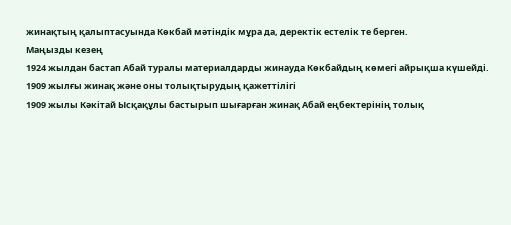жинақтың қалыптасуында Көкбай мәтіндік мұра да, деректік естелік те берген.
Маңызды кезең
1924 жылдан бастап Абай туралы материалдарды жинауда Көкбайдың көмегі айрықша күшейді.
1909 жылғы жинақ және оны толықтырудың қажеттілігі
1909 жылы Кәкітай Ысқақұлы бастырып шығарған жинақ Абай еңбектерінің толық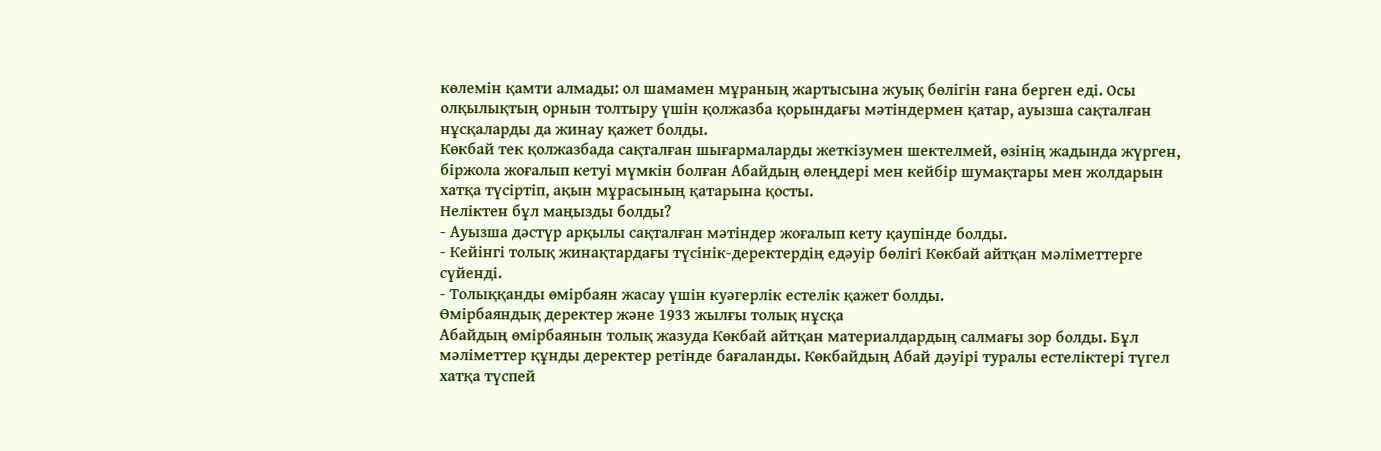көлемін қамти алмады: ол шамамен мұраның жартысына жуық бөлігін ғана берген еді. Осы олқылықтың орнын толтыру үшін қолжазба қорындағы мәтіндермен қатар, ауызша сақталған нұсқаларды да жинау қажет болды.
Көкбай тек қолжазбада сақталған шығармаларды жеткізумен шектелмей, өзінің жадында жүрген, біржола жоғалып кетуі мүмкін болған Абайдың өлеңдері мен кейбір шумақтары мен жолдарын хатқа түсіртіп, ақын мұрасының қатарына қосты.
Неліктен бұл маңызды болды?
- Ауызша дәстүр арқылы сақталған мәтіндер жоғалып кету қаупінде болды.
- Кейінгі толық жинақтардағы түсінік-деректердің едәуір бөлігі Көкбай айтқан мәліметтерге сүйенді.
- Толыққанды өмірбаян жасау үшін куәгерлік естелік қажет болды.
Өмірбаяндық деректер және 1933 жылғы толық нұсқа
Абайдың өмірбаянын толық жазуда Көкбай айтқан материалдардың салмағы зор болды. Бұл мәліметтер құнды деректер ретінде бағаланды. Көкбайдың Абай дәуірі туралы естеліктері түгел хатқа түспей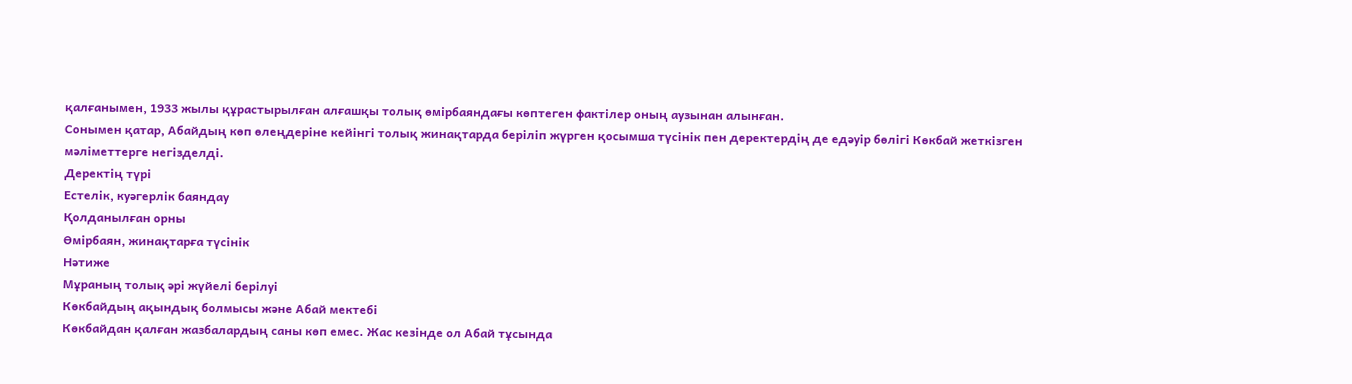қалғанымен, 1933 жылы құрастырылған алғашқы толық өмірбаяндағы көптеген фактілер оның аузынан алынған.
Сонымен қатар, Абайдың көп өлеңдеріне кейінгі толық жинақтарда беріліп жүрген қосымша түсінік пен деректердің де едәуір бөлігі Көкбай жеткізген мәліметтерге негізделді.
Деректің түрі
Естелік, куәгерлік баяндау
Қолданылған орны
Өмірбаян, жинақтарға түсінік
Нәтиже
Мұраның толық әрі жүйелі берілуі
Көкбайдың ақындық болмысы және Абай мектебі
Көкбайдан қалған жазбалардың саны көп емес. Жас кезінде ол Абай тұсында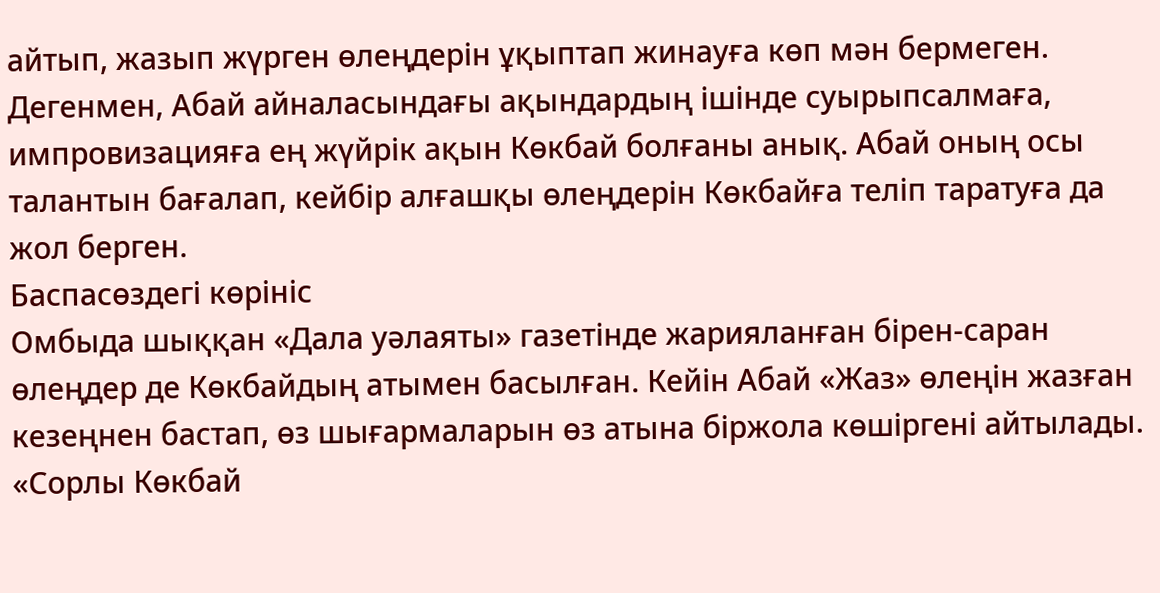айтып, жазып жүрген өлеңдерін ұқыптап жинауға көп мән бермеген. Дегенмен, Абай айналасындағы ақындардың ішінде суырыпсалмаға, импровизацияға ең жүйрік ақын Көкбай болғаны анық. Абай оның осы талантын бағалап, кейбір алғашқы өлеңдерін Көкбайға теліп таратуға да жол берген.
Баспасөздегі көрініс
Омбыда шыққан «Дала уәлаяты» газетінде жарияланған бірен-саран өлеңдер де Көкбайдың атымен басылған. Кейін Абай «Жаз» өлеңін жазған кезеңнен бастап, өз шығармаларын өз атына біржола көшіргені айтылады.
«Сорлы Көкбай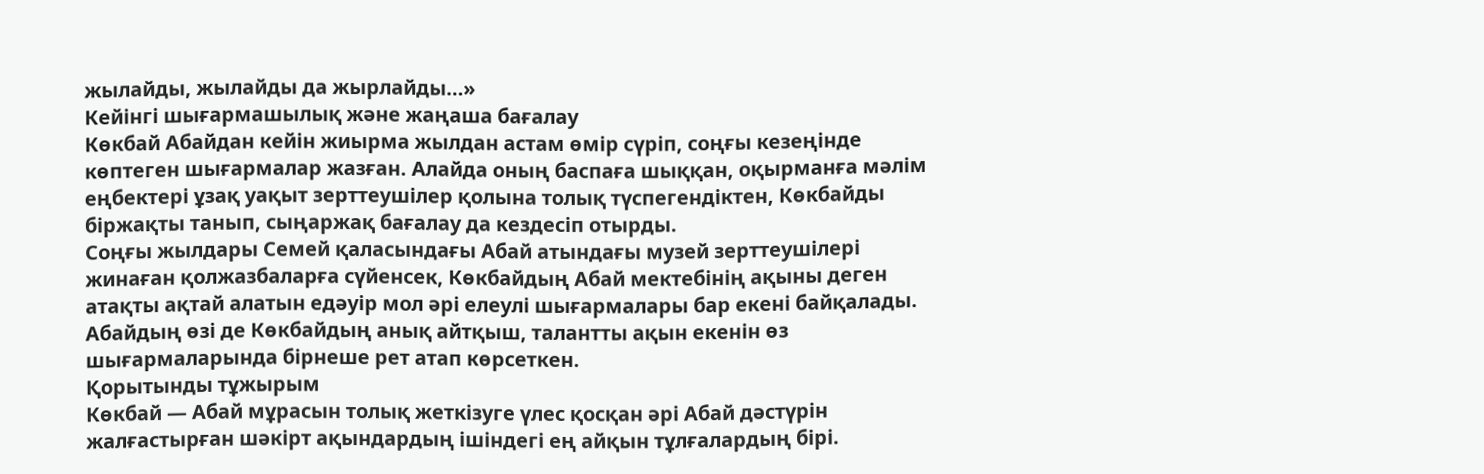жылайды, жылайды да жырлайды…»
Кейінгі шығармашылық және жаңаша бағалау
Көкбай Абайдан кейін жиырма жылдан астам өмір сүріп, соңғы кезеңінде көптеген шығармалар жазған. Алайда оның баспаға шыққан, оқырманға мәлім еңбектері ұзақ уақыт зерттеушілер қолына толық түспегендіктен, Көкбайды біржақты танып, сыңаржақ бағалау да кездесіп отырды.
Соңғы жылдары Семей қаласындағы Абай атындағы музей зерттеушілері жинаған қолжазбаларға сүйенсек, Көкбайдың Абай мектебінің ақыны деген атақты ақтай алатын едәуір мол әрі елеулі шығармалары бар екені байқалады. Абайдың өзі де Көкбайдың анық айтқыш, талантты ақын екенін өз шығармаларында бірнеше рет атап көрсеткен.
Қорытынды тұжырым
Көкбай — Абай мұрасын толық жеткізуге үлес қосқан әрі Абай дәстүрін жалғастырған шәкірт ақындардың ішіндегі ең айқын тұлғалардың бірі.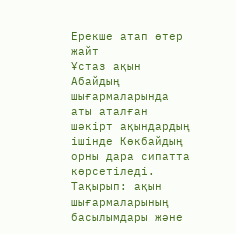Ерекше атап өтер жайт
Ұстаз ақын Абайдың шығармаларында аты аталған шәкірт ақындардың ішінде Көкбайдың орны дара сипатта көрсетіледі.
Тақырып: ақын шығармаларының басылымдары және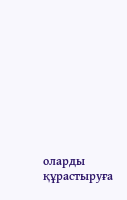оларды құрастыруға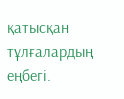қатысқан тұлғалардың еңбегі.